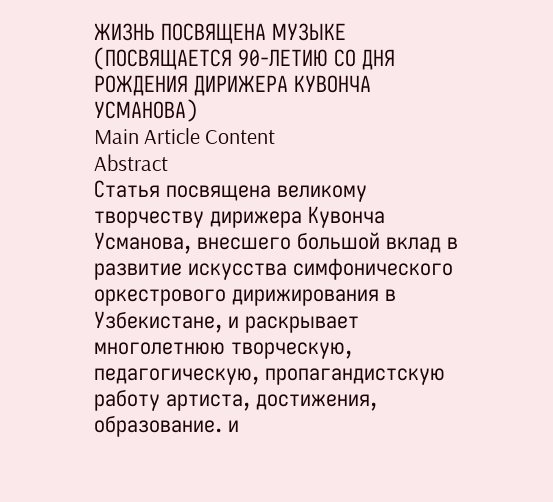ЖИЗНЬ ПОСВЯЩЕНА МУЗЫКЕ (ПОСВЯЩАЕТСЯ 90-ЛЕТИЮ СО ДНЯ РОЖДЕНИЯ ДИРИЖЕРА КУВОНЧА УСМАНОВА)
Main Article Content
Abstract
Статья посвящена великому творчеству дирижера Кувонча Усманова, внесшего большой вклад в развитие искусства симфонического оркестрового дирижирования в Узбекистане, и раскрывает многолетнюю творческую, педагогическую, пропагандистскую работу артиста, достижения, образование. и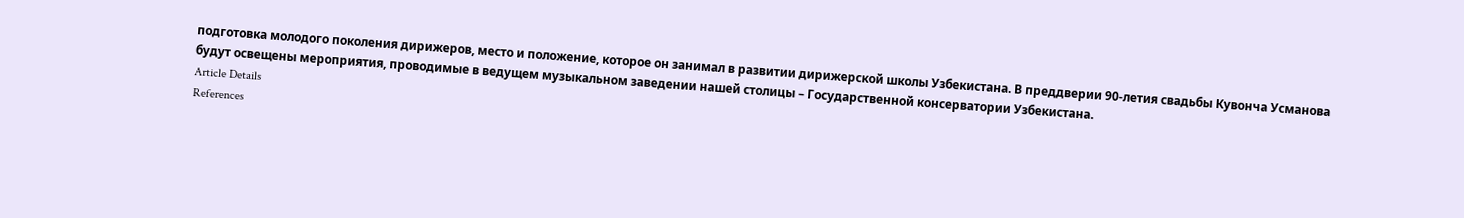подготовка молодого поколения дирижеров, место и положение, которое он занимал в развитии дирижерской школы Узбекистана. В преддверии 90-летия свадьбы Кувонча Усманова будут освещены мероприятия, проводимые в ведущем музыкальном заведении нашей столицы – Государственной консерватории Узбекистана.
Article Details
References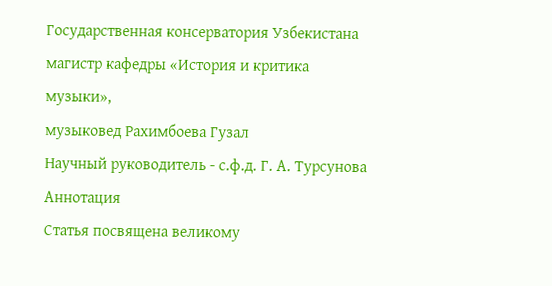Государственная консерватория Узбекистана
магистр кафедры «История и критика музыки»,
музыковед Рахимбоева Гузал
Научный руководитель - с.ф.д. Г. А. Турсунова
Аннотация
Статья посвящена великому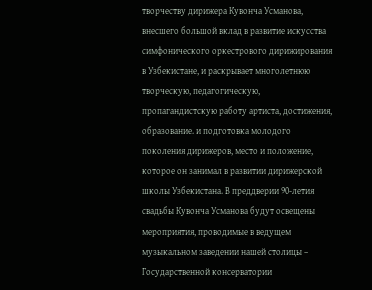творчеству дирижера Кувонча Усманова, внесшего большой вклад в развитие искусства симфонического оркестрового дирижирования в Узбекистане, и раскрывает многолетнюю творческую, педагогическую, пропагандистскую работу артиста, достижения, образование. и подготовка молодого поколения дирижеров, место и положение, которое он занимал в развитии дирижерской школы Узбекистана. В преддверии 90-летия свадьбы Кувонча Усманова будут освещены мероприятия, проводимые в ведущем музыкальном заведении нашей столицы – Государственной консерватории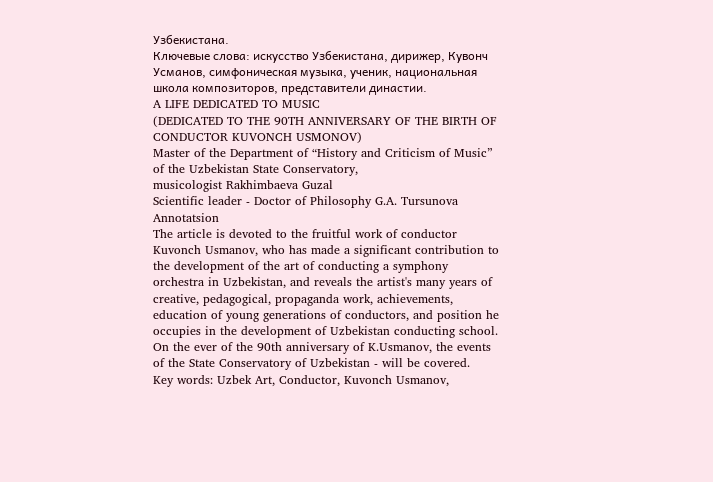Узбекистана.
Ключевые слова: искусство Узбекистана, дирижер, Кувонч Усманов, симфоническая музыка, ученик, национальная школа композиторов, представители династии.
A LIFE DEDICATED TO MUSIC
(DEDICATED TO THE 90TH ANNIVERSARY OF THE BIRTH OF CONDUCTOR KUVONCH USMONOV)
Master of the Department of “History and Criticism of Music” of the Uzbekistan State Conservatory,
musicologist Rakhimbaeva Guzal
Scientific leader - Doctor of Philosophy G.A. Tursunova
Annotatsion
The article is devoted to the fruitful work of conductor Kuvonch Usmanov, who has made a significant contribution to the development of the art of conducting a symphony orchestra in Uzbekistan, and reveals the artist's many years of creative, pedagogical, propaganda work, achievements, education of young generations of conductors, and position he occupies in the development of Uzbekistan conducting school. On the ever of the 90th anniversary of K.Usmanov, the events of the State Conservatory of Uzbekistan - will be covered.
Key words: Uzbek Art, Conductor, Kuvonch Usmanov,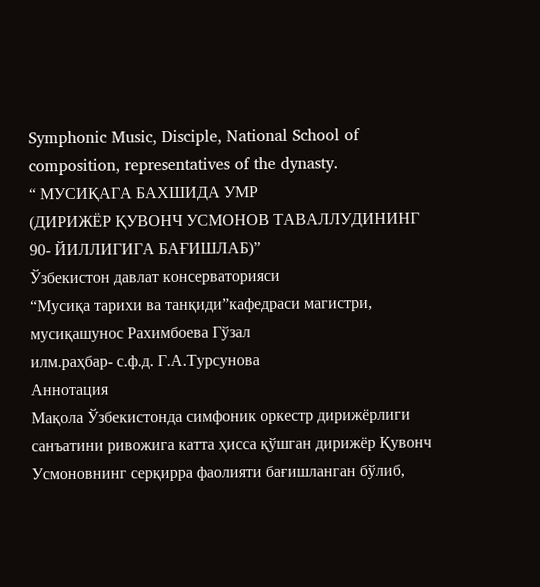Symphonic Music, Disciple, National School of composition, representatives of the dynasty.
“ МУСИҚАГА БАХШИДА УМР
(ДИРИЖЁР ҚУВОНЧ УСМОНОВ ТАВАЛЛУДИНИНГ 90- ЙИЛЛИГИГА БАҒИШЛАБ)”
Ўзбекистон давлат консерваторияси
“Мусиқа тарихи ва танқиди”кафедраси магистри,
мусиқашунос Рахимбоева Гўзал
илм.раҳбар- с.ф.д. Г.А.Турсунова
Аннотация
Мақола Ўзбекистонда симфоник оркестр дирижёрлиги санъатини ривожигa катта ҳисса қўшган дирижёр Қувонч Усмоновнинг серқирра фаолияти бағишланган бўлиб,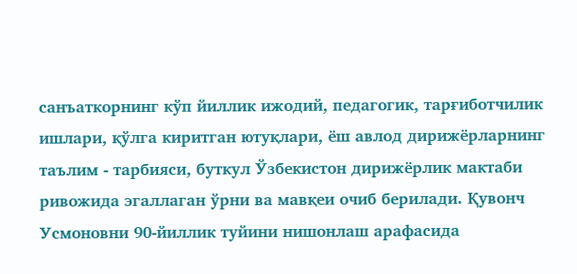санъаткорнинг кўп йиллик ижодий, педагогик, тарғиботчилик ишлари, қўлга киритган ютуқлари, ёш авлод дирижёрларнинг таълим - тарбияси, буткул Ўзбекистон дирижёрлик мактаби ривожида эгаллаган ўрни ва мавқеи очиб берилади. Қувонч Усмоновни 90-йиллик туйини нишонлаш арафасида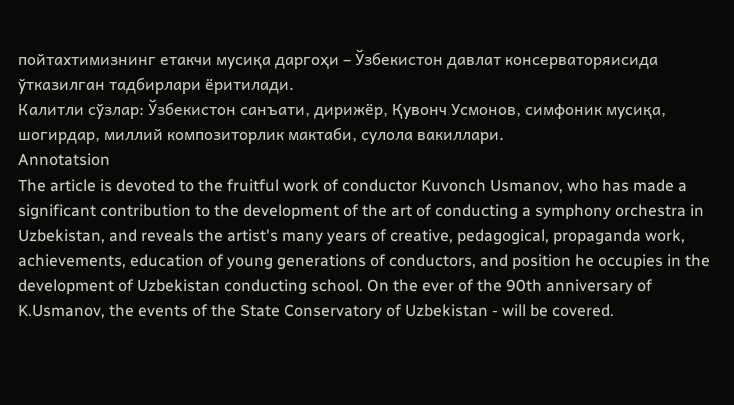пойтахтимизнинг етакчи мусиқа даргоҳи – Ўзбекистон давлат консерваторяисида ўтказилган тадбирлари ёритилади.
Калитли сўзлар: Ўзбекистон санъати, дирижёр, Қувонч Усмонов, симфоник мусиқа, шогирдар, миллий композиторлик мактаби, сулола вакиллари.
Annotatsion
The article is devoted to the fruitful work of conductor Kuvonch Usmanov, who has made a significant contribution to the development of the art of conducting a symphony orchestra in Uzbekistan, and reveals the artist's many years of creative, pedagogical, propaganda work, achievements, education of young generations of conductors, and position he occupies in the development of Uzbekistan conducting school. On the ever of the 90th anniversary of K.Usmanov, the events of the State Conservatory of Uzbekistan - will be covered.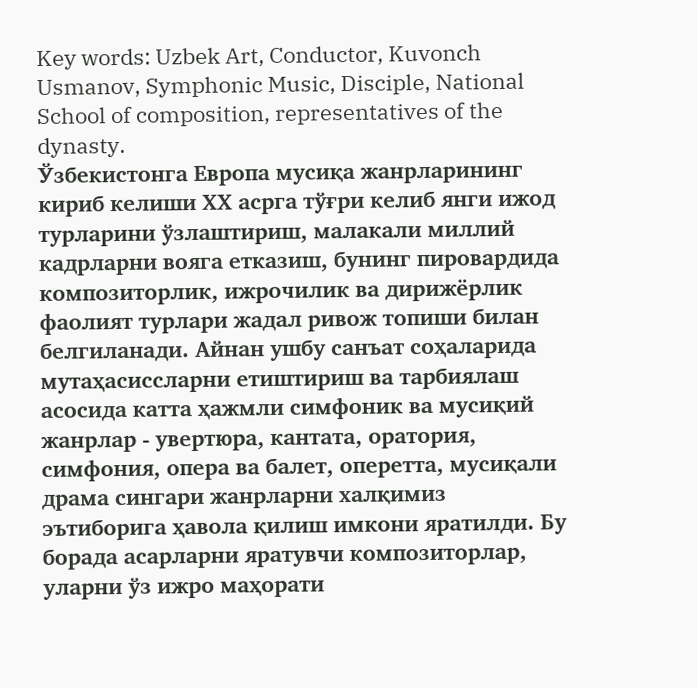Key words: Uzbek Art, Conductor, Kuvonch Usmanov, Symphonic Music, Disciple, National School of composition, representatives of the dynasty.
Ўзбекистонга Европа мусиқа жанрларининг кириб келиши ХХ асрга тўғри келиб янги ижод турларини ўзлаштириш, малакали миллий кадрларни вояга етказиш, бунинг пировардида композиторлик, ижрочилик ва дирижёрлик фаолият турлари жадал ривож топиши билан белгиланади. Айнан ушбу санъат соҳаларида мутаҳасиссларни етиштириш ва тарбиялаш асосида катта ҳажмли симфоник ва мусиқий жанрлар - увертюра, кантата, оратория, симфония, опера ва балет, оперетта, мусиқали драма сингари жанрларни халқимиз эътиборига ҳавола қилиш имкони яратилди. Бу борада асарларни яратувчи композиторлар, уларни ўз ижро маҳорати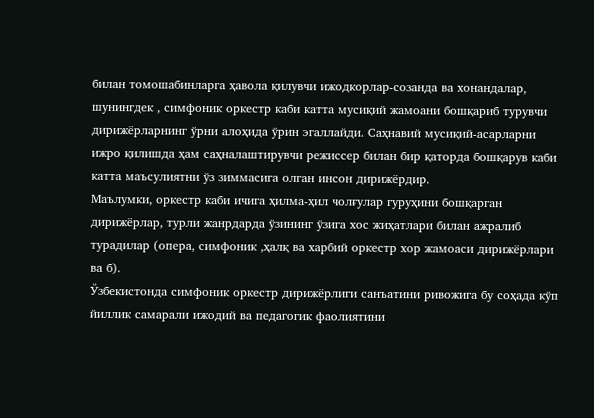билан томошабинларга ҳавола қилувчи ижодкорлар-созанда ва хонандалар, шунингдек , симфоник оркестр каби катта мусиқий жамоани бошқариб турувчи дирижёрларнинг ўрни алоҳида ўрин эгаллайди. Саҳнавий мусиқий-асарларни ижро қилишда ҳам саҳналаштирувчи режиссер билан бир қаторда бошқарув каби катта маъсулиятни ўз зиммасига олган инсон дирижёрдир.
Маълумки, оркестр каби ичига ҳилма-ҳил чолғулар гуруҳини бошқарган дирижёрлар, турли жанрдарда ўзининг ўзига хос жиҳатлари билан ажралиб турадилар (опера, симфоник ,ҳалқ ва харбий оркестр хор жамоаси дирижёрлари ва б).
Ўзбекистонда симфоник оркестр дирижёрлиги санъатини ривожига бу соҳада кўп йиллик самарали ижодий ва педагогик фаолиятини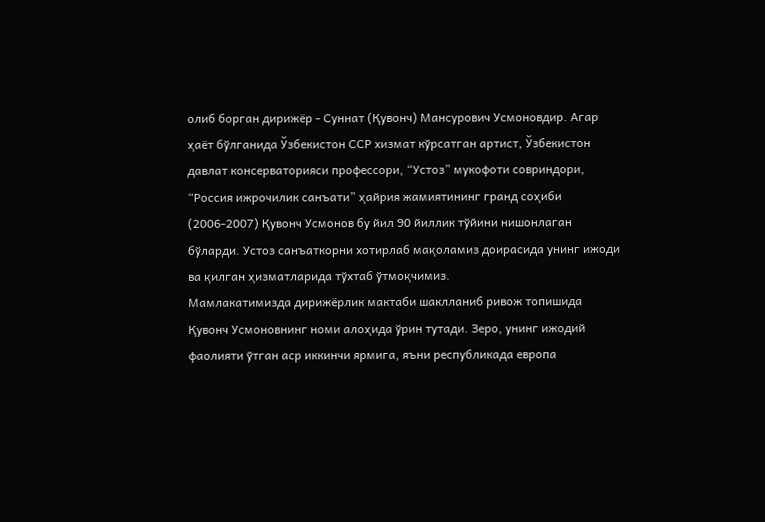олиб борган дирижёр - Суннат (Қувонч) Мансурович Усмоновдир. Агар ҳаёт бўлганида Ўзбекистон ССР хизмат кўрсатган артист, Ўзбекистон давлат консерваторияси профессори, “Устоз” мукофоти совриндори, “Россия ижрочилик санъати” ҳайрия жамиятининг гранд соҳиби (2006-2007) Қувонч Усмонов бу йил 90 йиллик тўйини нишонлаган бўларди. Устоз санъаткорни хотирлаб мақоламиз доирасида унинг ижоди ва қилган ҳизматларида тўхтаб ўтмоқчимиз.
Мамлакатимизда дирижёрлик мактаби шаклланиб ривож топишида Қувонч Усмоновнинг номи алоҳида ўрин тутади. Зеро, унинг ижодий фаолияти ўтган аср иккинчи ярмига, яъни республикада европа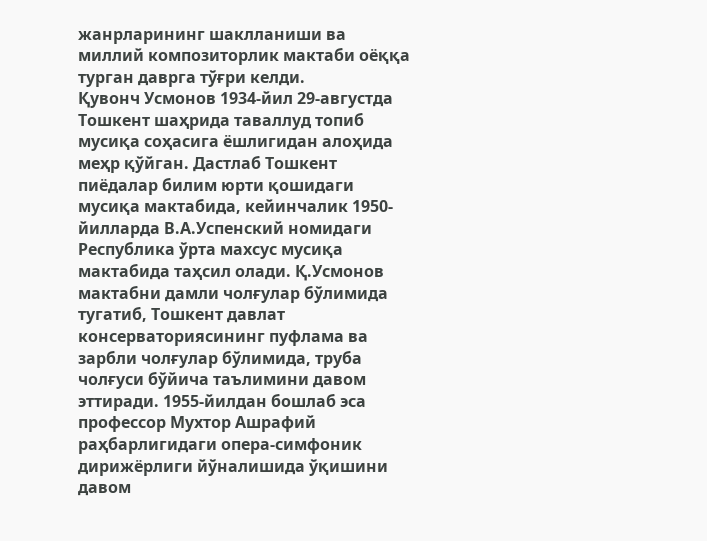жанрларининг шаклланиши ва миллий композиторлик мактаби оёққа турган даврга тўғри келди.
Қувонч Усмонов 1934-йил 29-августда Тошкент шаҳрида таваллуд топиб мусиқа соҳасига ёшлигидан алоҳида меҳр қўйган. Дастлаб Тошкент пиёдалар билим юрти қошидаги мусиқа мактабида, кейинчалик 1950-йилларда В.А.Успенский номидаги Республика ўрта махсус мусиқа мактабида таҳсил олади. Қ.Усмонов мактабни дамли чолғулар бўлимида тугатиб, Тошкент давлат консерваториясининг пуфлама ва зарбли чолғулар бўлимида, труба чолғуси бўйича таълимини давом эттиради. 1955-йилдан бошлаб эса профессор Мухтор Ашрафий раҳбарлигидаги опера-симфоник дирижёрлиги йўналишида ўқишини давом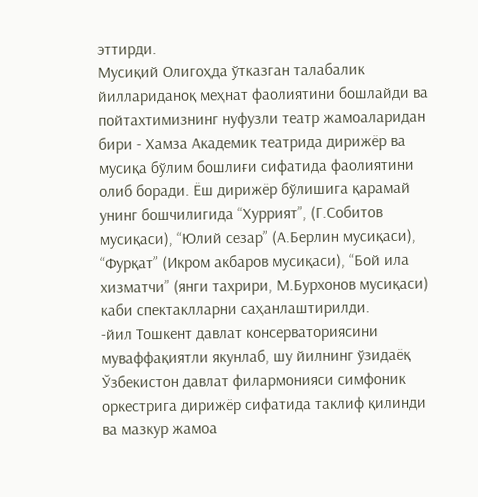эттирди.
Мусиқий Олигоҳда ўтказган талабалик йиллариданоқ меҳнат фаолиятини бошлайди ва пойтахтимизнинг нуфузли театр жамоаларидан бири - Хамза Академик театрида дирижёр ва мусиқа бўлим бошлиғи сифатида фаолиятини олиб боради. Ёш дирижёр бўлишига қарамай унинг бошчилигида “Хуррият”, (Г.Собитов мусиқаси), “Юлий сезар” (А.Берлин мусиқаси), “Фурқат” (Икром акбаров мусиқаси), “Бой ила хизматчи” (янги тахрири, М.Бурхонов мусиқаси) каби спектаклларни саҳанлаштирилди.
-йил Тошкент давлат консерваториясини муваффақиятли якунлаб, шу йилнинг ўзидаёқ Ўзбекистон давлат филармонияси симфоник оркестрига дирижёр сифатида таклиф қилинди ва мазкур жамоа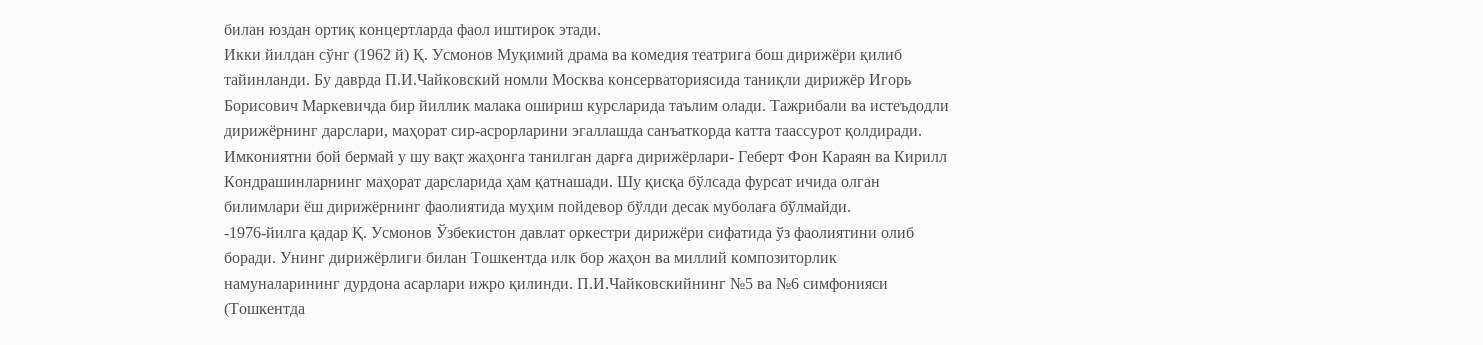билан юздан ортиқ концертларда фаол иштирок этади.
Икки йилдан сўнг (1962 й) Қ. Усмонов Муқимий драма ва комедия театрига бош дирижёри қилиб тайинланди. Бу даврда П.И.Чайковский номли Москва консерваториясида таниқли дирижёр Игорь Борисович Маркевичда бир йиллик малака ошириш курсларида таълим олади. Тажрибали ва истеъдодли дирижёрнинг дарслари, маҳорат сир-асрорларини эгаллашда санъаткорда катта таассурот қолдиради. Имкониятни бой бермай у шу вақт жаҳонга танилган дарға дирижёрлари- Геберт Фон Караян ва Кирилл Кондрашинларнинг маҳорат дарсларида ҳам қатнашади. Шу қисқа бўлсада фурсат ичида олган билимлари ёш дирижёрнинг фаолиятида муҳим пойдевор бўлди десак муболаға бўлмайди.
-1976-йилга қадар Қ. Усмонов Ўзбекистон давлат оркестри дирижёри сифатида ўз фаолиятини олиб боради. Унинг дирижёрлиги билан Тошкентда илк бор жаҳон ва миллий композиторлик намуналарининг дурдона асарлари ижро қилинди. П.И.Чайковскийнинг №5 ва №6 симфонияси (Тошкентда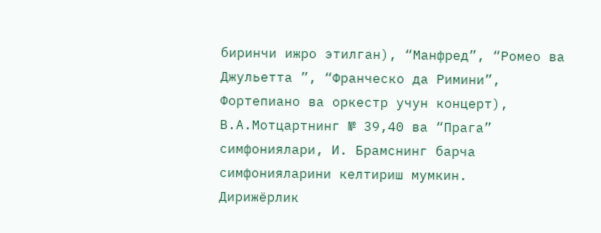биринчи ижро этилган), “Манфред”, “Ромео ва Джульетта ”, “Франческо да Римини”, Фортепиано ва оркестр учун концерт), В.А.Мотцартнинг № 39,40 ва “Прага” симфониялари, И. Брамснинг барча симфонияларини келтириш мумкин.
Дирижёрлик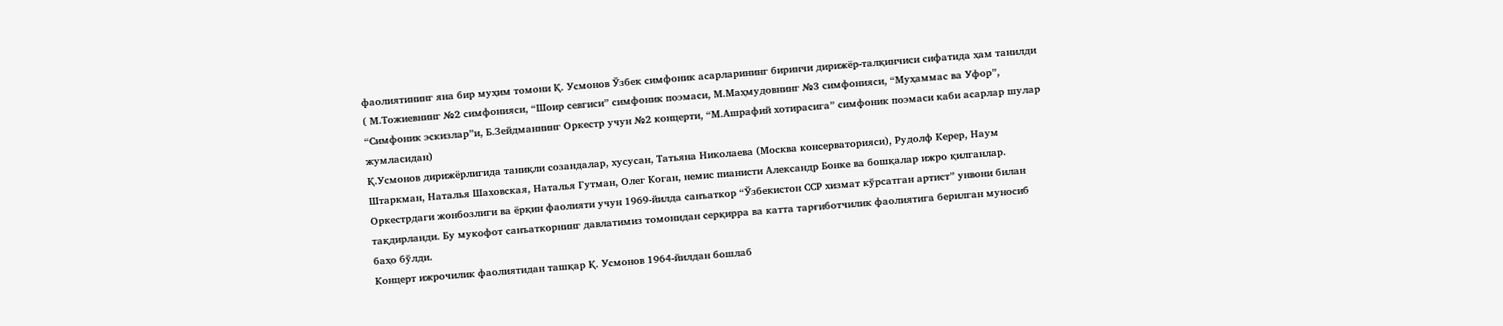фаолиятининг яна бир муҳим томони Қ. Усмонов Ўзбек симфоник асарларининг биринчи дирижёр-талқинчиси сифатида ҳам танилди ( М.Тожиевнинг №2 симфонияси, “Шоир севгиси” симфоник поэмаси, М.Маҳмудовнинг №3 симфонияси, “Муҳаммас ва Уфор”, “Симфоник эскизлар”и, Б.Зейдманнинг Оркестр учун №2 концерти, “М.Ашрафий хотирасига” симфоник поэмаси каби асарлар шулар жумласидан)
Қ.Усмонов дирижёрлигида таниқли созандалар, хусусан, Татьяна Николаева (Москва консерваторияси), Рудолф Керер, Наум Штаркман, Наталья Шаховская, Наталья Гутман, Олег Коган, немис пианисти Александр Бонке ва бошқалар ижро қилганлар.
Оркестрдаги жонбозлиги ва ёрқин фаолияти учун 1969-йилда санъаткор “Ўзбекистон ССР хизмат кўрсатган артист” унвони билан тақдирланди. Бу мукофот санъаткорнинг давлатимиз томонидан серқирра ва катта тарғиботчилик фаолиятига берилган муносиб баҳо бўлди.
Концерт ижрочилик фаолиятидан ташқар Қ. Усмонов 1964-йилдан бошлаб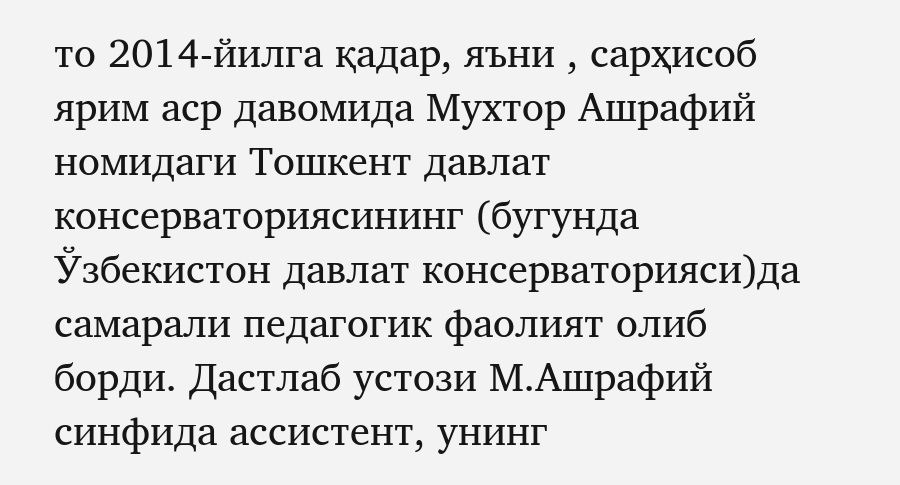то 2014-йилга қадар, яъни , сарҳисоб ярим аср давомида Мухтор Ашрафий номидаги Тошкент давлат консерваториясининг (бугунда Ўзбекистон давлат консерваторияси)да самарали педагогик фаолият олиб борди. Дастлаб устози М.Ашрафий синфида ассистент, унинг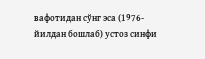вафотидан сўнг эса (1976-йилдан бошлаб) устоз синфи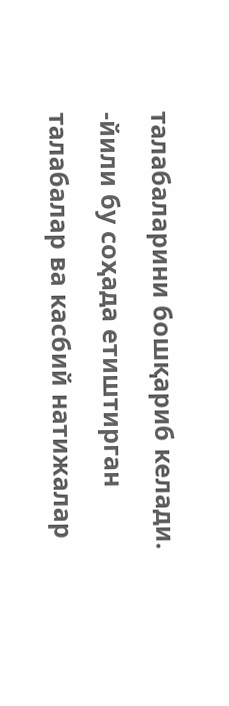талабаларини бошқариб келади.
-йили бу соҳада етиштирган талабалар ва касбий натижалар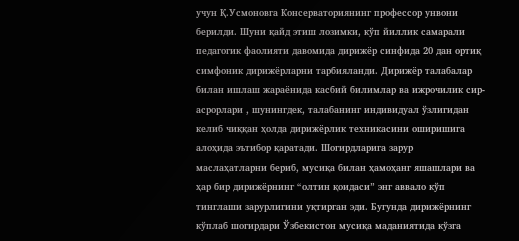учун Қ.Усмоновга Консерваториянинг профессор унвони берилди. Шуни қайд этиш лозимки, кўп йиллик самарали педагогик фаолияти давомида дирижёр синфида 20 дан ортиқ симфоник дирижёрларни тарбияланди. Дирижёр талабалар билан ишлаш жараёнида касбий билимлар ва ижрочилик сир-асрорлари , шунингдек, талабанинг индивидуал ўзлигидан келиб чиққан ҳолда дирижёрлик техникасини оширишига алоҳида эътибор қаратади. Шогирдларига зарур маслаҳатларни бериб, мусиқа билан ҳамоҳанг яшашлари ва ҳар бир дирижёрнинг “олтин қоидаси” энг аввало кўп тинглаши зарурлигини уқтирган эди. Бугунда дирижёрнинг кўплаб шогирдари Ўзбекистон мусиқа маданиятида кўзга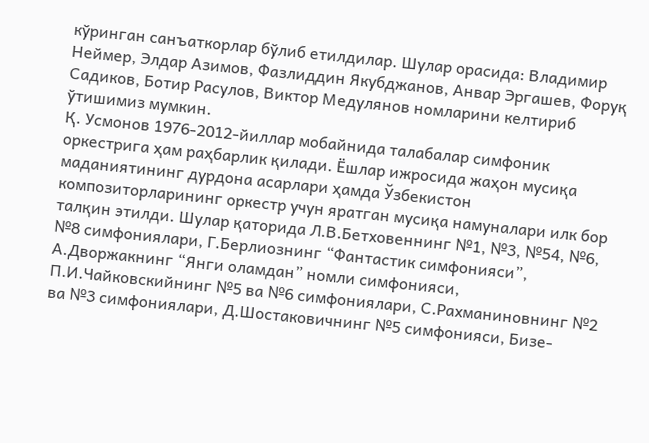кўринган санъаткорлар бўлиб етилдилар. Шулар орасида: Владимир Неймер, Элдар Азимов, Фазлиддин Якубджанов, Анвар Эргашев, Форуқ Садиков, Ботир Расулов, Виктор Медулянов номларини келтириб ўтишимиз мумкин.
Қ. Усмонов 1976-2012-йиллар мобайнида талабалар симфоник оркестрига ҳам раҳбарлик қилади. Ёшлар ижросида жаҳон мусиқа маданиятининг дурдона асарлари ҳамда Ўзбекистон композиторларининг оркестр учун яратган мусиқа намуналари илк бор талқин этилди. Шулар қаторида Л.В.Бетховеннинг №1, №3, №54, №6, №8 симфониялари, Г.Берлиознинг “Фантастик симфонияси”, А.Дворжакнинг “Янги оламдан” номли симфонияси, П.И.Чайковскийнинг №5 ва №6 симфониялари, С.Рахманиновнинг №2 ва №3 симфониялари, Д.Шостаковичнинг №5 симфонияси, Бизе-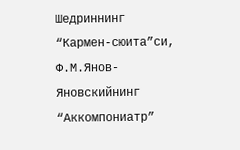Шедриннинг “Кармен-сюита”си, Ф.М.Янов-Яновскийнинг “Аккомпониатр”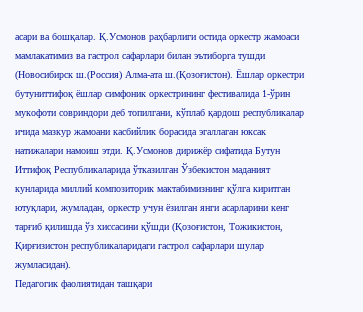асари ва бошқалар. Қ.Усмонов раҳбарлиги остида оркестр жамоаси мамлакатимиз ва гастрол сафарлари билан эътиборга тушди (Новосибирск ш.(Россия) Алма-ата ш.(Қозоғистон). Ёшлар оркестри бутуниттифоқ ёшлар симфоник оркестрининг фестивалида 1-ўрин мукофоти совриндори деб топилгани, кўплаб қардош республикалар ичида мазкур жамоани касбийлик борасида эгаллаган юксак натижалари намоиш этди. Қ.Усмонов дирижёр сифатида Бутун Иттифоқ Республикаларида ўтказилган Ўзбекистон маданият кунларида миллий композиторик мактабимизнинг қўлга киритган ютуқлари, жумладан, оркестр учун ёзилган янги асарларини кенг тарғиб қилишда ўз хиссасини қўшди (Қозоғистон, Тожикистон, Қирғизистон республикаларидаги гастрол сафарлари шулар жумласидан).
Педагогик фаолиятидан ташқари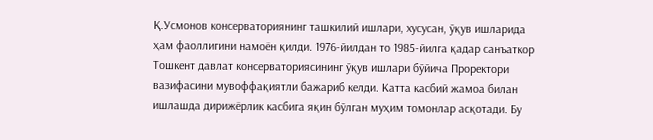Қ.Усмонов консерваториянинг ташкилий ишлари, хусусан, ўқув ишларида ҳам фаоллигини намоён қилди. 1976-йилдан то 1985-йилга қадар санъаткор Тошкент давлат консерваториясининг ўқув ишлари бўйича Проректори вазифасини мувоффақиятли бажариб келди. Катта касбий жамоа билан ишлашда дирижёрлик касбига яқин бўлган муҳим томонлар асқотади. Бу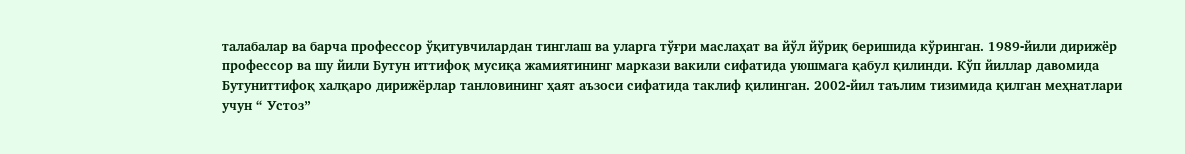талабалар ва барча профессор ўқитувчилардан тинглаш ва уларга тўғри маслаҳат ва йўл йўриқ беришида кўринган. 1989-йили дирижёр профессор ва шу йили Бутун иттифоқ мусиқа жамиятининг маркази вакили сифатида уюшмага қабул қилинди. Кўп йиллар давомида Бутуниттифоқ халқаро дирижёрлар танловининг ҳаят аъзоси сифатида таклиф қилинган. 2002-йил таълим тизимида қилган меҳнатлари учун “ Устоз”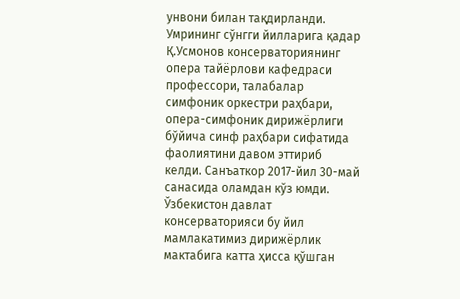унвони билан тақдирланди.
Умрининг сўнгги йилларига қадар Қ.Усмонов консерваториянинг опера тайёрлови кафедраси профессори, талабалар симфоник оркестри раҳбари, опера-симфоник дирижёрлиги бўйича синф раҳбари сифатида фаолиятини давом эттириб келди. Санъаткор 2017-йил 30-май санасида оламдан кўз юмди.
Ўзбекистон давлат консерваторияси бу йил мамлакатимиз дирижёрлик мактабига катта ҳисса қўшган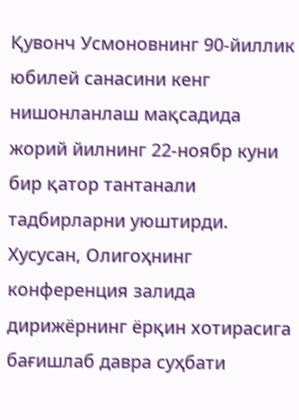Қувонч Усмоновнинг 90-йиллик юбилей санасини кенг нишонланлаш мақсадида жорий йилнинг 22-ноябр куни бир қатор тантанали тадбирларни уюштирди. Хусусан, Олигоҳнинг конференция залида дирижёрнинг ёрқин хотирасига бағишлаб давра суҳбати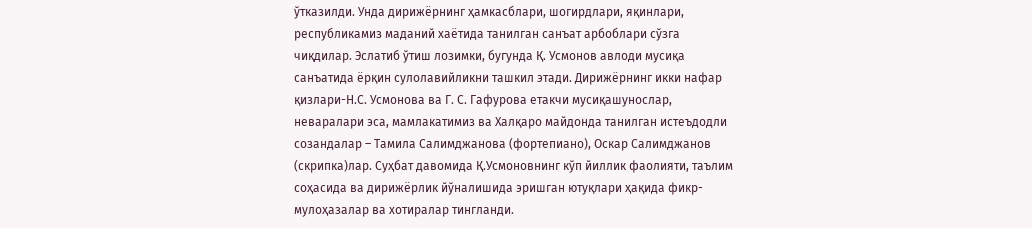ўтказилди. Унда дирижёрнинг ҳамкасблари, шогирдлари, яқинлари, республикамиз маданий хаётида танилган санъат арбоблари сўзга чиқдилар. Эслатиб ўтиш лозимки, бугунда Қ. Усмонов авлоди мусиқа санъатида ёрқин сулолавийликни ташкил этади. Дирижёрнинг икки нафар қизлари-Н.С. Усмонова ва Г. С. Гафурова етакчи мусиқашунослар, неваралари эса, мамлакатимиз ва Халқаро майдонда танилган истеъдодли созандалар – Тамила Салимджанова (фортепиано), Оскар Салимджанов (скрипка)лар. Суҳбат давомида Қ.Усмоновнинг кўп йиллик фаолияти, таълим соҳасида ва дирижёрлик йўналишида эришган ютуқлари ҳақида фикр-мулоҳазалар ва хотиралар тингланди.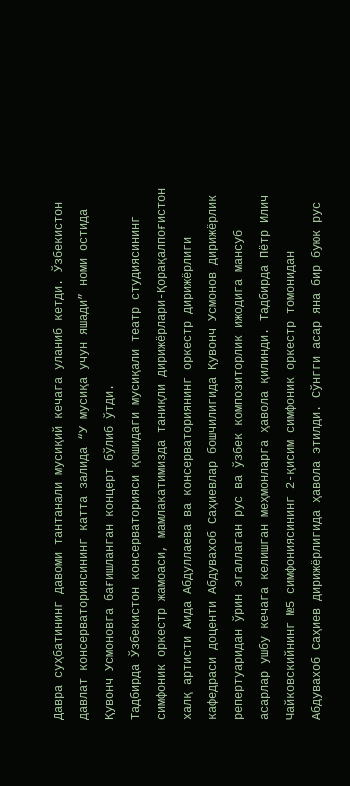Давра суҳбатининг давоми тантанали мусиқий кечага уланиб кетди. Ўзбекистон давлат консерваториясининг катта залида “У мусиқа учун яшади” номи остида Қувонч Усмоновга бағишланган концерт бўлиб ўтди.
Тадбирда Ўзбекистон консерваторияси қошидаги мусиқали театр студиясининг симфоник оркестр жамоаси, мамлакатимизда таниқли дирижёрлари-Қорақалпоғистон халқ артисти Аида Абдуллаева ва консерваториянинг оркестр дирижёрлиги кафедраси доценти Абдувахоб Саҳиевлар бошчилигида Қувонч Усмонов дирижёрлик репертуаридан ўрин эгаллаган рус ва ўзбек композиторлик ижодига мансуб асарлар ушбу кечага келишган меҳмонларга ҳавола қилинди. Тадбирда Пётр Илич Чайковскийнинг №5 симфониясининг 2-қисим симфоник оркестр томонидан Абдувахоб Саҳиев дирижёрлигида ҳавола этилди. Сўнгги асар яна бир буюк рус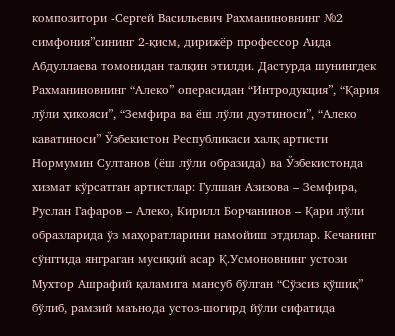композитори -Сергей Васильевич Рахманиновнинг №2 симфония”сининг 2-қисм, дирижёр профессор Аида Абдуллаева томонидан талқин этилди. Дастурда шунингдек Рахманиновнинг “Алеко” операсидан “Интродукция”, “Қария лўли ҳикояси”, “Земфира ва ёш лўли дуэтиноси”, “Алеко каватиноси” Ўзбекистон Республикаси халқ артисти Нормумин Султанов (ёш лўли образида) ва Ўзбекистонда хизмат кўрсатган артистлар: Гулшан Азизова – Земфира, Руслан Гафаров – Алеко, Кирилл Борчанинов – Қари лўли образларида ўз маҳоратларини намойиш этдилар. Кечанинг сўнггида янграган мусиқий асар Қ.Усмоновнинг устози Мухтор Ашрафий қаламига мансуб бўлган “Сўзсиз қўшиқ” бўлиб, рамзий маънода устоз-шогирд йўли сифатида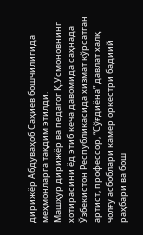дирижёр Абдуваҳоб Саҳиев бошчилигида меҳмонларга тақдим этилди.
Машҳур дирижёр ва педагог Қ.Усмоновнинг хотирасини ёд этиб кеча давомида саҳнада Ўзбекистон Республикасида хизмат кўрсатган артист, профессор, “Сўғдиёна” давлат халқ чолғу асбоблари камер оркестри бадиий раҳбари ва бош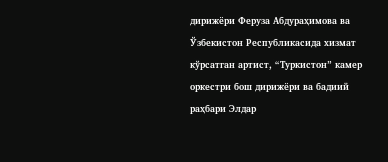дирижёри Феруза Абдураҳимова ва Ўзбекистон Республикасида хизмат кўрсатган артист, “Туркистон” камер оркестри бош дирижёри ва бадиий раҳбари Элдар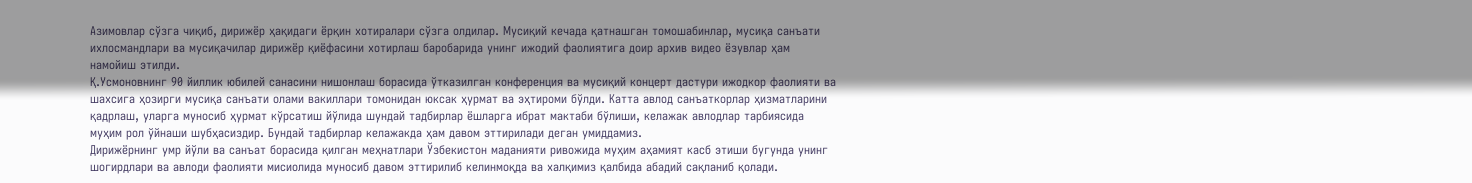Азимовлар сўзга чиқиб, дирижёр ҳақидаги ёрқин хотиралари сўзга олдилар. Мусиқий кечада қатнашган томошабинлар, мусиқа санъати ихлосмандлари ва мусиқачилар дирижёр қиёфасини хотирлаш баробарида унинг ижодий фаолиятига доир архив видео ёзувлар ҳам намойиш этилди.
Қ.Усмоновнинг 90 йиллик юбилей санасини нишонлаш борасида ўтказилган конференция ва мусиқий концерт дастури ижодкор фаолияти ва шахсига ҳозирги мусиқа санъати олами вакиллари томонидан юксак ҳурмат ва эҳтироми бўлди. Катта авлод санъаткорлар ҳизматларини қадрлаш, уларга муносиб ҳурмат кўрсатиш йўлида шундай тадбирлар ёшларга ибрат мактаби бўлиши, келажак авлодлар тарбиясида муҳим рол ўйнаши шубҳасиздир. Бундай тадбирлар келажакда ҳам давом эттирилади деган умиддамиз.
Дирижёрнинг умр йўли ва санъат борасида қилган меҳнатлари Ўзбекистон маданияти ривожида муҳим аҳамият касб этиши бугунда унинг шогирдлари ва авлоди фаолияти мисиолида муносиб давом эттирилиб келинмоқда ва халқимиз қалбида абадий сақланиб қолади.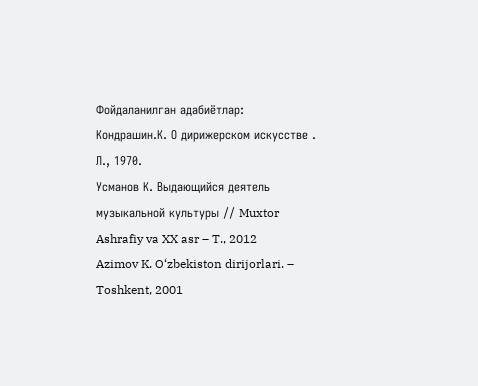Фойдаланилган адабиётлар:
Кондрашин.К. О дирижерском искусстве . Л., 1970.
Усманов К. Выдающийся деятель музыкальной культуры // Muxtor Ashrafiy va XX asr – T., 2012
Azimov K. O‘zbekiston dirijorlari. – Toshkent, 2001